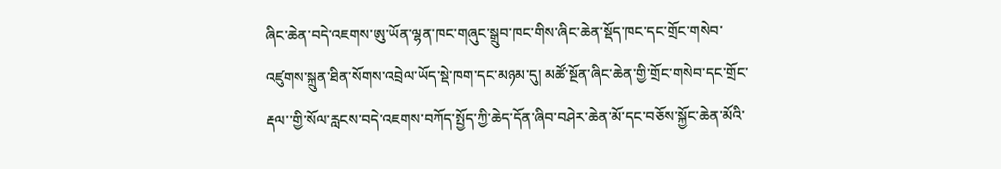ཞིང་ཆེན་བདེ་འཇགས་ཨུ་ཡོན་ལྷན་ཁང་གཞུང་སྒྲུབ་ཁང་གིས་ཞིང་ཆེན་སྡོད་ཁང་དང་གྲོང་གསེབ་འཛུགས་སྐྲུན་ཐིན་སོགས་འབྲེལ་ཡོད་སྡེ་ཁག་དང་མཉམ་དུ། མཚོ་སྔོན་ཞིང་ཆེན་གྱི་གྲོང་གསེབ་དང་གྲོང་རྡལ་་གྱི་སོལ་རླངས་བདེ་འཇགས་བཀོད་སྤྱོད་ཀྱི་ཆེད་དོན་ཞིབ་བཤེར་ཆེན་མོ་དང་བཅོས་སྐྱོང་ཆེན་མོའི་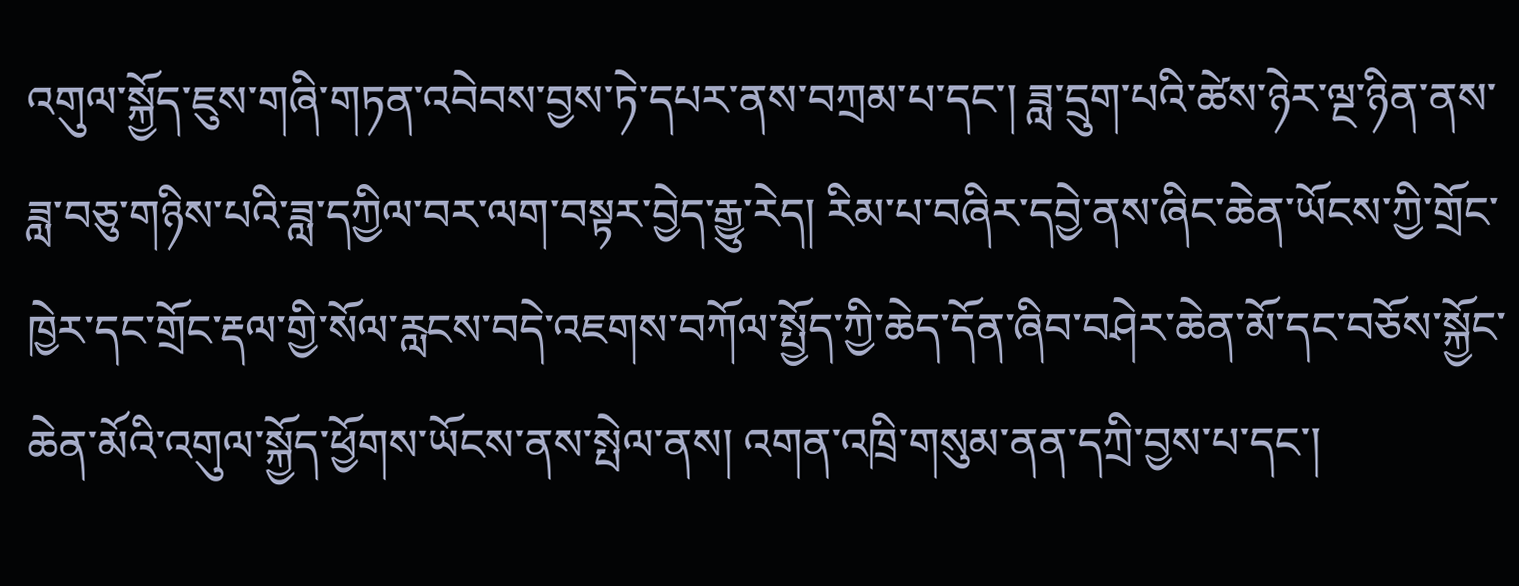འགུལ་སྐྱོད་ཇུས་གཞི་གཏན་འབེབས་བྱས་ཏེ་དཔར་ནས་བཀྲམ་པ་དང་། ཟླ་དྲུག་པའི་ཚེས་ཉེར་ལྔ་ཉིན་ནས་ཟླ་བཅུ་གཉིས་པའི་ཟླ་དཀྱིལ་བར་ལག་བསྟར་བྱེད་རྒྱུ་རེད། རིམ་པ་བཞིར་དབྱེ་ནས་ཞིང་ཆེན་ཡོངས་ཀྱི་གྲོང་ཁྱེར་དང་གྲོང་རྡལ་གྱི་སོལ་རླངས་བདེ་འཇགས་བཀོལ་སྤྱོད་ཀྱི་ཆེད་དོན་ཞིབ་བཤེར་ཆེན་མོ་དང་བཅོས་སྐྱོང་ཆེན་མོའི་འགུལ་སྐྱོད་ཕྱོགས་ཡོངས་ནས་སྤེལ་ནས། འགན་འཁྲི་གསུམ་ནན་དཀྲི་བྱས་པ་དང་།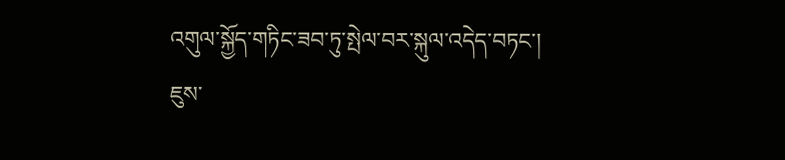འགུལ་སྐྱོད་གཏིང་ཟབ་ཏུ་སྤེལ་བར་སྐུལ་འདེད་བཏང་།
ཇུས་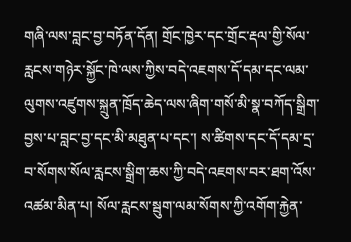གཞི་ལས་བླང་བྱ་བཏོན་དོན། གྲོང་ཁྱེར་དང་གྲོང་རྡལ་གྱི་སོལ་རླངས་གཉེར་སྐྱོང་ཁེ་ལས་ཀྱིས་བདེ་འཇགས་དོ་དམ་དང་ལམ་ལུགས་འཛུགས་སྐྲུན་ཁྲོད་ཆེད་ལས་ཞིག་གསོ་མི་སྣ་བཀོད་སྒྲིག་བྱས་པ་བླང་བྱ་དང་མི་མཐུན་པ་དང་། ས་ཚིགས་དང་དོ་དམ་དྲ་བ་སོགས་སོལ་རླངས་སྒྲིག་ཆས་ཀྱི་བདེ་འཇགས་བར་ཐག་འོས་འཚམ་མིན་པ། སོལ་རླངས་སྦུག་ལམ་སོགས་ཀྱི་འགོག་རྐྱེན་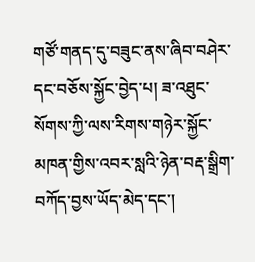གཙོ་གནད་དུ་བཟུང་ནས་ཞིབ་བཤེར་དང་བཅོས་སྐྱོང་བྱེད་པ། ཟ་འཐུང་སོགས་ཀྱི་ལས་རིགས་གཉེར་སྐྱོང་མཁན་གྱིས་འབར་སླའི་ཉེན་བརྡ་སྒྲིག་བཀོད་བྱས་ཡོད་མེད་དང་།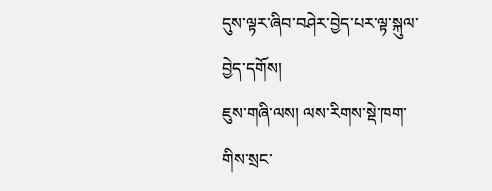དུས་ལྟར་ཞིབ་བཤེར་བྱེད་པར་ལྟ་སྐུལ་བྱེད་དགོས།
ཇུས་གཞི་ལས། ལས་རིགས་སྡེ་ཁག་གིས་སྲང་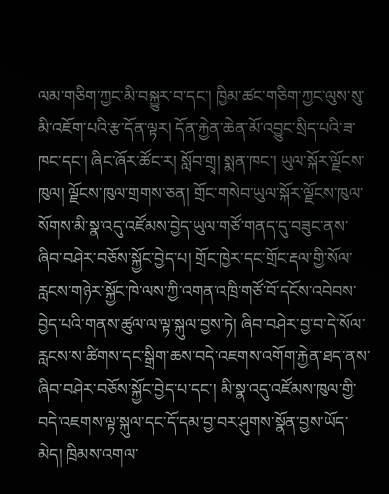ལམ་གཅིག་ཀྱང་མི་བསྐྱུར་བ་དང་། ཁྱིམ་ཚང་གཅིག་ཀྱང་ལུས་སུ་མི་འཇོག་པའི་རྩ་དོན་ལྟར། དོན་རྐྱེན་ཆེན་མོ་འབྱུང་སྲིད་པའི་ཟ་ཁང་དང་། ཞིང་ཞོར་ཚོང་ར། སློབ་གྲྭ། སྨན་ཁང་། ཡུལ་སྐོར་ལྗོངས་ཁུལ། ལྗོངས་ཁུལ་གྲགས་ཅན། གྲོང་གསེབ་ཡུལ་སྐོར་ལྗོངས་ཁུལ་སོགས་མི་སྣ་འདུ་འཛོམས་བྱེད་ཡུལ་གཙོ་གནད་དུ་བཟུང་ནས་ཞིབ་བཤེར་བཅོས་སྐྱོང་བྱེད་པ། གྲོང་ཁྱེར་དང་གྲོང་རྡལ་གྱི་སོལ་རླངས་གཉེར་སྐྱོང་ཁེ་ལས་ཀྱི་འགན་འཁྲི་གཙོ་བོ་དངོས་འབེབས་བྱེད་པའི་གནས་ཚུལ་ལ་ལྟ་སྐུལ་བྱས་ཏེ། ཞིབ་བཤེར་བྱ་བ་དེ་སོལ་རླངས་ས་ཚིགས་དང་སྒྲིག་ཆས་བདེ་འཇགས་འགོག་རྐྱེན་ཐད་ནས་ཞིབ་བཤེར་བཅོས་སྐྱོང་བྱེད་པ་དང་། མི་སྣ་འདུ་འཛོམས་ཁུལ་གྱི་བདེ་འཇགས་ལྟ་སྐུལ་དང་དོ་དམ་བྱ་བར་ཤུགས་སྣོན་བྱས་ཡོད་མེད། ཁྲིམས་འགལ་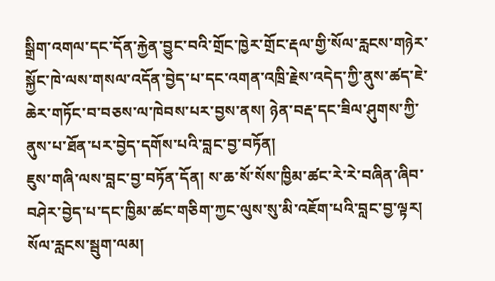སྒྲིག་འགལ་དང་དོན་རྐྱེན་བྱུང་བའི་གྲོང་ཁྱེར་གྲོང་རྡལ་གྱི་སོལ་རླངས་གཉེར་སྐྱོང་ཁེ་ལས་གསལ་འདོན་བྱེད་པ་དང་འགན་འཁྲི་རྗེས་འདེད་ཀྱི་ནུས་ཚད་ཇེ་ཆེར་གཏོང་བ་བཅས་ལ་ཁེབས་པར་བྱས་ནས། ཉེན་བརྡ་དང་ཟིལ་ཤུགས་ཀྱི་ནུས་པ་ཐོན་པར་བྱེད་དགོས་པའི་བླང་བྱ་བཏོན།
ཇུས་གཞི་ལས་བླང་བྱ་བཏོན་དོན། ས་ཆ་སོ་སོས་ཁྱིམ་ཚང་རེ་རེ་བཞིན་ཞིབ་བཤེར་བྱེད་པ་དང་ཁྱིམ་ཚང་གཅིག་ཀྱང་ལུས་སུ་མི་འཇོག་པའི་བླང་བྱ་ལྟར། སོལ་རླངས་སྦུག་ལམ།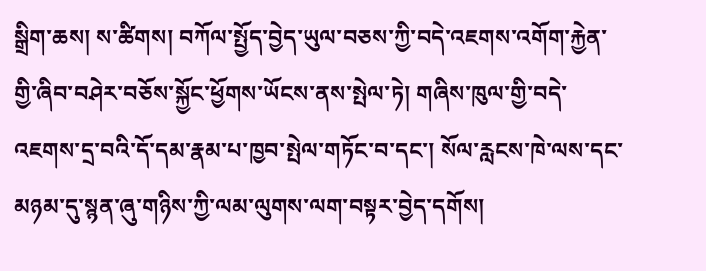སྒྲིག་ཆས། ས་ཚིགས། བཀོལ་སྤྱོད་བྱེད་ཡུལ་བཅས་ཀྱི་བདེ་འཇགས་འགོག་རྐྱེན་གྱི་ཞིབ་བཤེར་བཅོས་སྐྱོང་ཕྱོགས་ཡོངས་ནས་སྤེལ་ཏེ། གཞིས་ཁུལ་གྱི་བདེ་འཇགས་དྲ་བའི་དོ་དམ་རྣམ་པ་ཁྱབ་སྤེལ་གཏོང་བ་དང་། སོལ་རླངས་ཁེ་ལས་དང་མཉམ་དུ་སྙན་ཞུ་གཉིས་ཀྱི་ལམ་ལུགས་ལག་བསྟར་བྱེད་དགོས།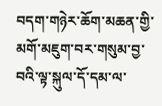བདག་གཉེར་ཆོག་མཆན་གྱི་མགོ་མཇུག་བར་གསུམ་བྱ་བའི་ལྟ་སྐུལ་དོ་དམ་ལ་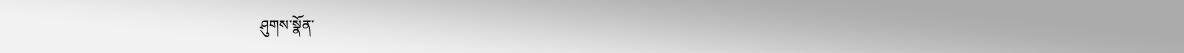ཤུགས་སྣོན་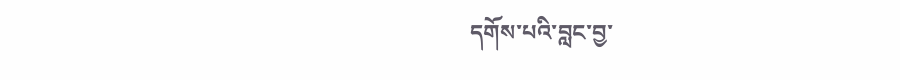དགོས་པའི་བླང་བྱ་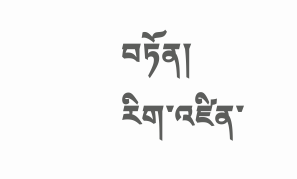བཏོན།
རིག་འཛིན་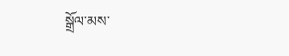སྒྲོལ་མས་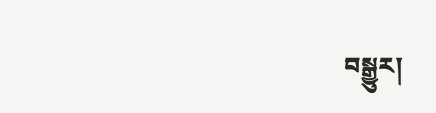བསྒྱུར།